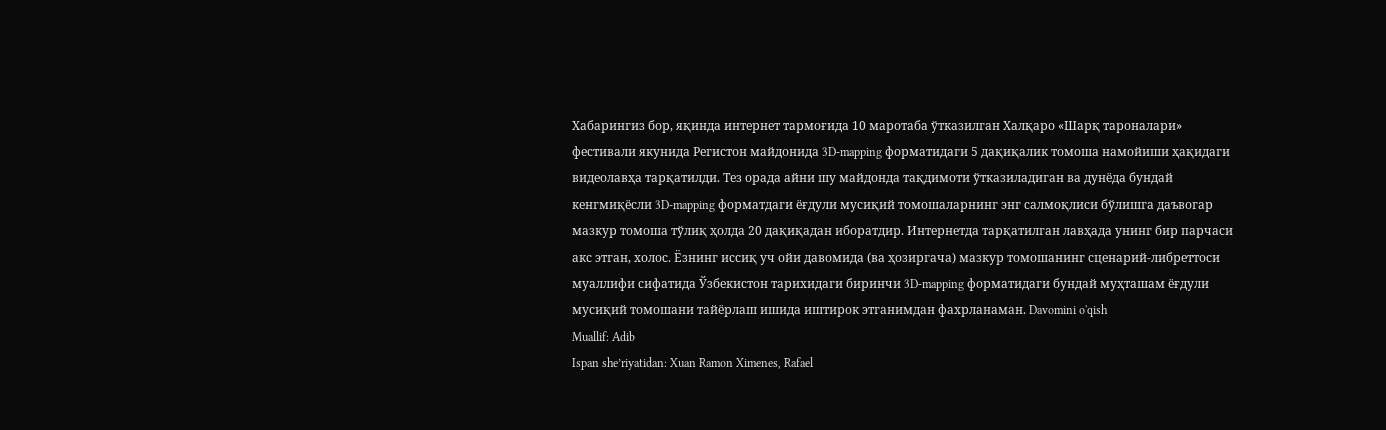Хабарингиз бор, яқинда интернет тармоғида 10 маротаба ўтказилган Халқаро «Шарқ тароналари» фестивали якунида Регистон майдонида 3D-mapping форматидаги 5 дақиқалик томоша намойиши ҳақидаги видеолавҳа тарқатилди. Тез орада айни шу майдонда тақдимоти ўтказиладиган ва дунёда бундай кенгмиқёсли 3D-mapping форматдаги ёғдули мусиқий томошаларнинг энг салмоқлиси бўлишга даъвогар мазкур томоша тўлиқ ҳолда 20 дақиқадан иборатдир. Интернетда тарқатилган лавҳада унинг бир парчаси акс этган, холос. Ёзнинг иссиқ уч ойи давомида (ва ҳозиргача) мазкур томошанинг сценарий-либреттоси муаллифи сифатида Ўзбекистон тарихидаги биринчи 3D-mapping форматидаги бундай муҳташам ёғдули мусиқий томошани тайёрлаш ишида иштирок этганимдан фахрланаман. Davomini o'qish
Muallif: Adib
Ispan she’riyatidan: Xuan Ramon Ximenes, Rafael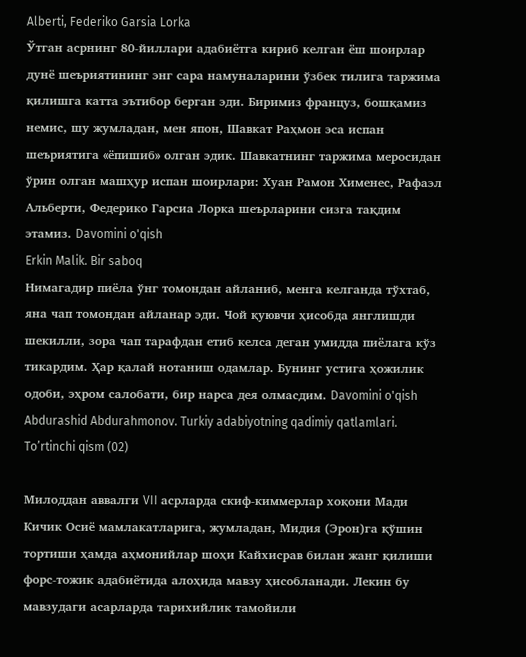Alberti, Federiko Garsia Lorka
Ўтган асрнинг 80-йиллари адабиётга кириб келган ёш шоирлар дунё шеъриятининг энг сара намуналарини ўзбек тилига таржима қилишга катта эътибор берган эди. Биримиз француз, бошқамиз немис, шу жумладан, мен япон, Шавкат Раҳмон эса испан шеъриятига «ёпишиб» олган эдик. Шавкатнинг таржима меросидан ўрин олган машҳур испан шоирлари: Хуан Рамон Хименес, Рафаэл Альберти, Федерико Гарсиа Лорка шеърларини сизга тақдим этамиз. Davomini o'qish
Erkin Malik. Bir saboq
Нимагадир пиёла ўнг томондан айланиб, менга келганда тўхтаб, яна чап томондан айланар эди. Чой қуювчи ҳисобда янглишди шекилли, зора чап тарафдан етиб келса деган умидда пиёлага кўз тикардим. Ҳар қалай нотаниш одамлар. Бунинг устига ҳожилик одоби, эҳром салобати, бир нарса дея олмасдим. Davomini o'qish
Abdurashid Abdurahmonov. Turkiy adabiyotning qadimiy qatlamlari. To’rtinchi qism (02)

Милоддан аввалги VII асрларда скиф-киммерлар хоқони Мади Кичик Осиё мамлакатларига, жумладан, Мидия (Эрон)га қўшин тортиши ҳамда аҳмонийлар шоҳи Кайхисрав билан жанг қилиши форс-тожик адабиётида алоҳида мавзу ҳисобланади. Лекин бу мавзудаги асарларда тарихийлик тамойили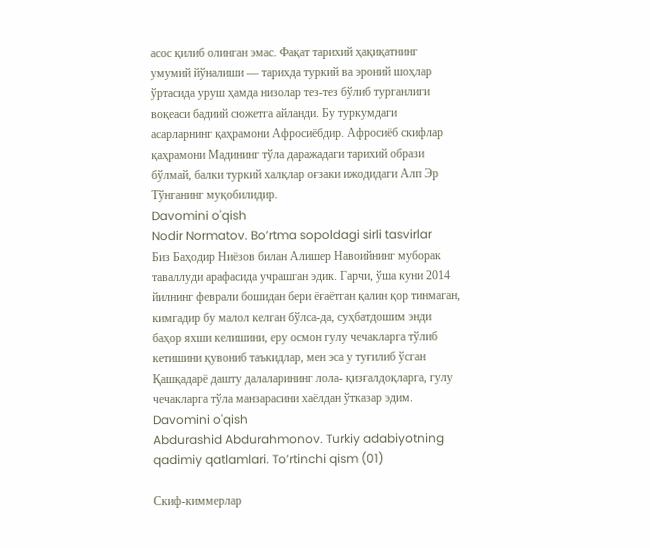асос қилиб олинган эмас. Фақат тарихий ҳақиқатнинг умумий йўналиши — тарихда туркий ва эроний шоҳлар ўртасида уруш ҳамда низолар тез-тез бўлиб турганлиги воқеаси бадиий сюжетга айланди. Бу туркумдаги асарларнинг қаҳрамони Афросиёбдир. Афросиёб скифлар қаҳрамони Мадининг тўла даражадаги тарихий образи бўлмай, балки туркий халқлар оғзаки ижодидаги Алп Эр Тўнганинг муқобилидир.
Davomini o'qish
Nodir Normatov. Bo’rtma sopoldagi sirli tasvirlar
Биз Баҳодир Ниёзов билан Алишер Навоийнинг муборак таваллуди арафасида учрашган эдик. Гарчи, ўша куни 2014 йилнинг феврали бошидан бери ёғаётган қалин қор тинмаган, кимгадир бу малол келган бўлса-да, суҳбатдошим энди баҳор яхши келишини, еру осмон гулу чечакларга тўлиб кетишини қувониб таъкидлар, мен эса у туғилиб ўсган Қашқадарё дашту далаларининг лола- қизғалдоқларга, гулу чечакларга тўла манзарасини хаёлдан ўтказар эдим. Davomini o'qish
Abdurashid Abdurahmonov. Turkiy adabiyotning qadimiy qatlamlari. To’rtinchi qism (01)

Скиф-киммерлар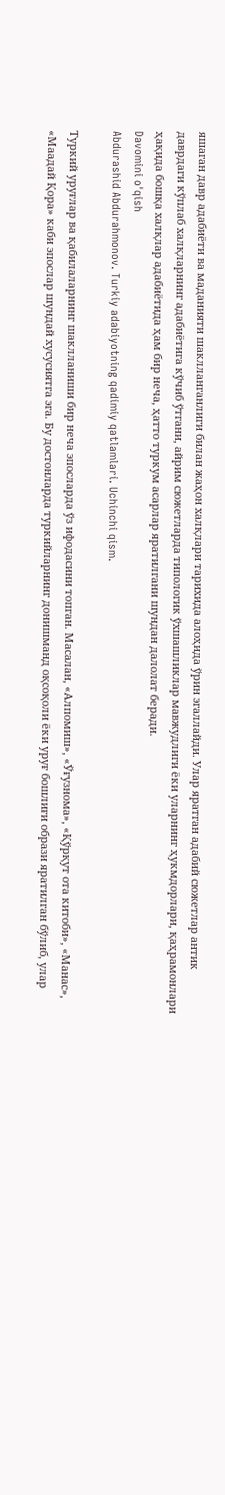яшаган давр адабиёти ва маданияти шаклланганлиги билан жаҳон халқлари тарихида алоҳида ўрин эгаллайди. Улар яратган адабий сюжетлар антик даврдаги кўплаб халқларнинг адабиётига кўчиб ўтгани, айрим сюжетларда типологик ўхшашликлар мавжудлиги ёки уларнинг ҳукмдорлари, қаҳрамонлари ҳақида бошқа халқлар адабиётида ҳам бир неча, ҳатто туркум асарлар яратилгани шундан далолат беради.
Davomini o'qish
Abdurashid Abdurahmonov. Turkiy adabiyotning qadimiy qatlamlari. Uchinchi qism.

Туркий уруғлар ва қабилаларнинг шаклланиши бир неча эпосларда ўз ифодасини топган. Масалан, «Алпомиш», «Ўғузнома», «Қўрқут ота китоби», «Манас», «Маадай Қора» каби эпослар шундай хусусиятга эга. Бу достонларда туркийларнинг донишманд оқсоқоли ёки уруғ бошлиғи образи яратилган бўлиб, улар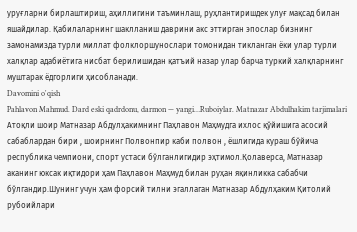уруғларни бирлаштириш, аҳиллигини таъминлаш, руҳлантиришдек улуғ мақсад билан яшайдилар. Қабилаларнинг шаклланиш даврини акс эттирган эпослар бизнинг замонамизда турли миллат фолклоршунослари томонидан тикланган ёки улар турли халқлар адабиётига нисбат берилишидан қатъий назар улар барча туркий халқларнинг муштарак ёдгорлиги ҳисобланади.
Davomini o'qish
Pahlavon Mahmud. Dard eski qadrdonu, darmon — yangi…Ruboiylar. Matnazar Abdulhakim tarjimalari
Атоқли шоир Матназар Абдулҳакимнинг Паҳлавон Маҳмудга ихлос қўйишига асосий сабаблардан бири , шоирнинг Полвонпир каби полвон , ёшлигида кураш бўйича республика чемпиони, спорт устаси бўлганлигидир эҳтимол.Қолаверса, Матназар аканинг юксак иқтидори ҳам Паҳлавон Маҳмуд билан руҳан яқинликка сабабчи бўлгандир.Шунинг учун ҳам форсий тилни эгаллаган Матназар Абдулҳаким Қитолий рубоийлари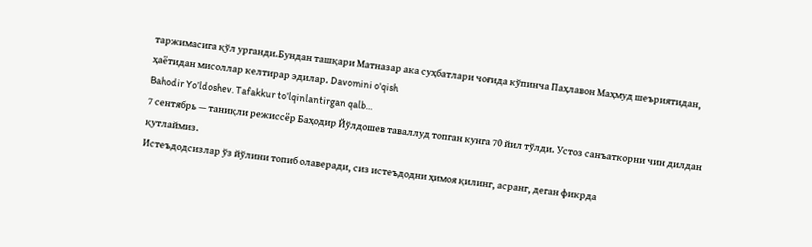таржимасига қўл урганди.Бундан ташқари Матназар ака суҳбатлари чоғида кўпинча Паҳлавон Маҳмуд шеъриятидан, ҳаётидан мисоллар келтирар эдилар. Davomini o'qish
Bahodir Yo’ldoshev. Tafakkur to’lqinlantirgan qalb…
7 сентябрь — таниқли режиссёр Баҳодир Йўлдошев таваллуд топган кунга 70 йил тўлди. Устоз санъаткорни чин дилдан қутлаймиз.
Истеъдодсизлар ўз йўлини топиб олаверади, сиз истеъдодни ҳимоя қилинг, асранг, деган фикрда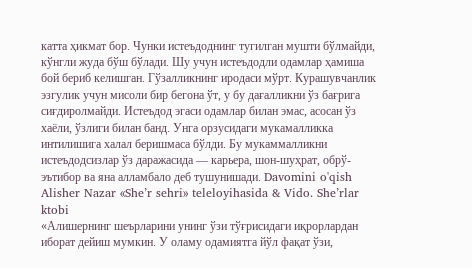катта ҳикмат бор. Чунки истеъдоднинг тугилган мушти бўлмайди, кўнгли жуда бўш бўлади. Шу учун истеъдодли одамлар ҳамиша бой бериб келишган. Гўзалликнинг иродаси мўрт. Курашувчанлик эзгулик учун мисоли бир бегона ўт, у бу дағалликни ўз бағрига сиғдиролмайди. Истеъдод эгаси одамлар билан эмас, асосан ўз хаёли, ўзлиги билан банд. Унга орзусидаги мукамалликка интилишига халал беришмаса бўлди. Бу мукаммалликни истеъдодсизлар ўз даражасида — карьера, шон-шуҳрат, обрў-эътибор ва яна алламбало деб тушунишади. Davomini o'qish
Alisher Nazar «She’r sehri» teleloyihasida & Vido. She’rlar ktobi
«Алишернинг шеърларини унинг ўзи тўғрисидаги иқрорлардан иборат дейиш мумкин. У оламу одамиятга йўл фақат ўзи,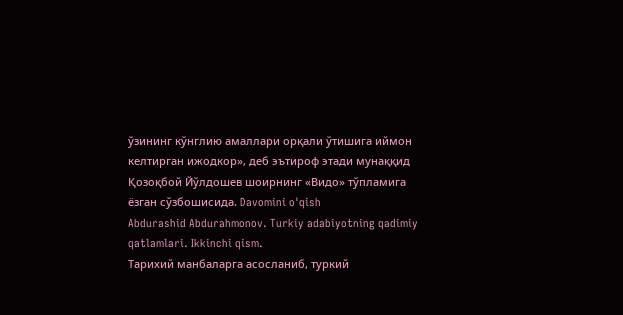ўзининг кўнглию амаллари орқали ўтишига иймон келтирган ижодкор», деб эътироф этади мунаққид Қозоқбой Йўлдошев шоирнинг «Видо» тўпламига ёзган сўзбошисида. Davomini o'qish
Abdurashid Abdurahmonov. Turkiy adabiyotning qadimiy qatlamlari. Ikkinchi qism.
Тарихий манбаларга асосланиб, туркий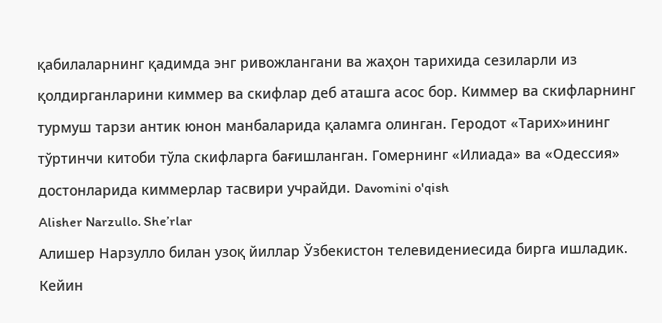қабилаларнинг қадимда энг ривожлангани ва жаҳон тарихида сезиларли из қолдирганларини киммер ва скифлар деб аташга асос бор. Киммер ва скифларнинг турмуш тарзи антик юнон манбаларида қаламга олинган. Геродот «Тарих»ининг тўртинчи китоби тўла скифларга бағишланган. Гомернинг «Илиада» ва «Одессия» достонларида киммерлар тасвири учрайди. Davomini o'qish
Alisher Narzullo. She’rlar
Алишер Нарзулло билан узоқ йиллар Ўзбекистон телевидениесида бирга ишладик. Кейин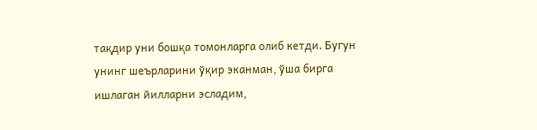тақдир уни бошқа томонларга олиб кетди. Бугун унинг шеърларини ўқир эканман, ўша бирга ишлаган йилларни эсладим,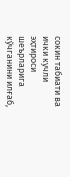сокин табиати ва ички кучли эҳтироси шеърларига кўчганини илғаб,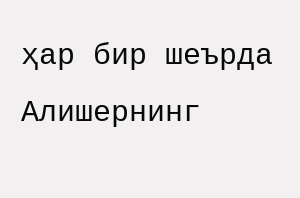ҳар бир шеърда Алишернинг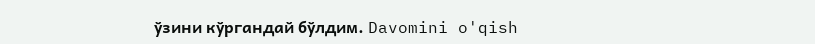ўзини кўргандай бўлдим. Davomini o'qish